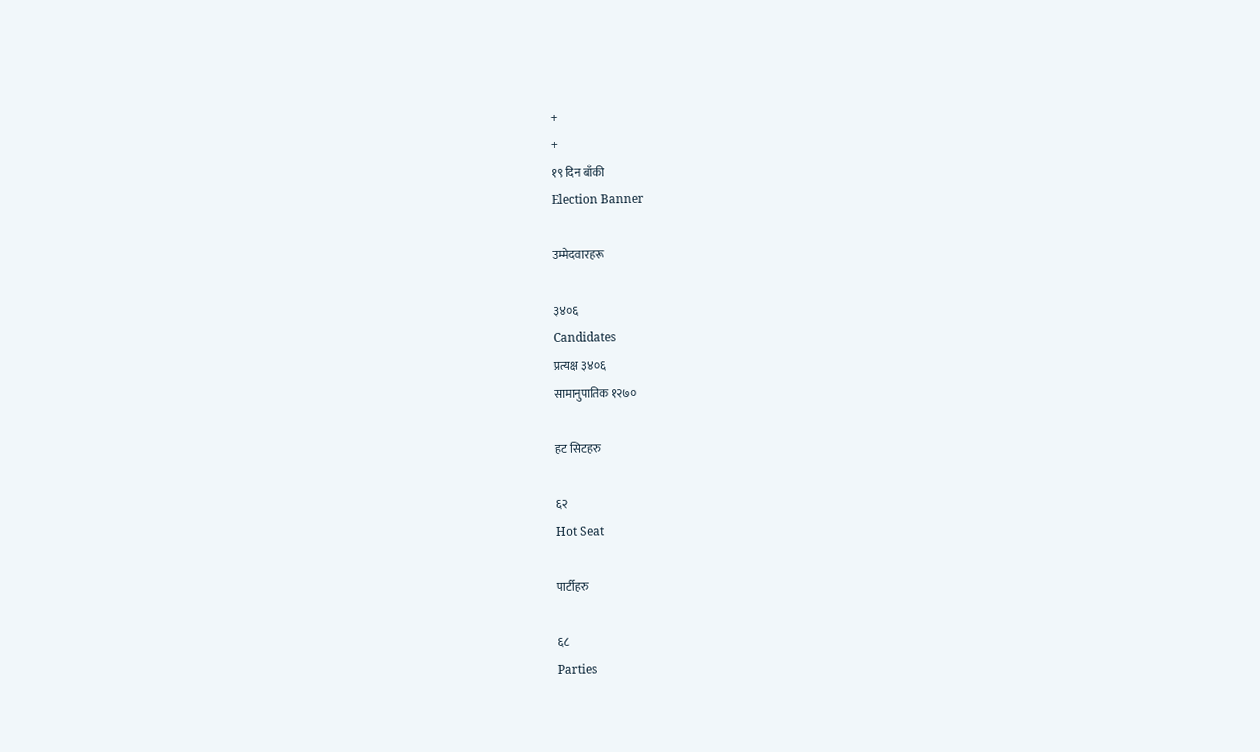+
+
१९ दिन बाँकी
Election Banner

उम्मेदवारहरू

३४०६
Candidates
प्रत्यक्ष ३४०६
सामानुपातिक १२७०

हट सिटहरु

६२
Hot Seat

पार्टीहरु

६८
Parties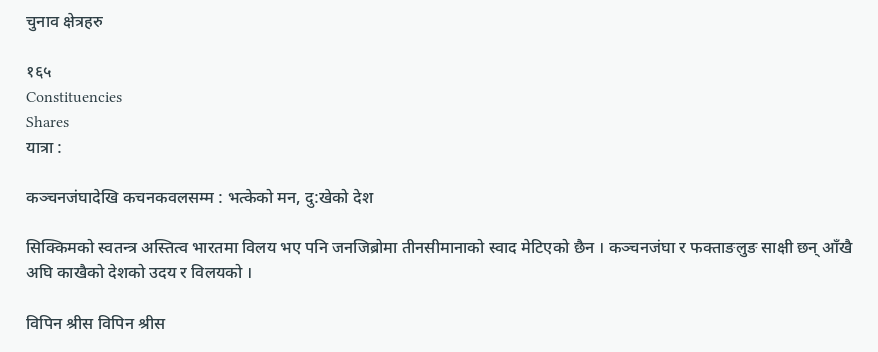चुनाव क्षेत्रहरु

१६५
Constituencies
Shares
यात्रा :

कञ्चनजंघादेखि कचनकवलसम्म : भत्केको मन, दु:खेको देश

सिक्किमको स्वतन्त्र अस्तित्व भारतमा विलय भए पनि जनजिब्रोमा तीनसीमानाको स्वाद मेटिएको छैन । कञ्चनजंघा र फक्ताङलुङ साक्षी छन् आँखै अघि काखैको देशको उदय र विलयको ।

विपिन श्रीस विपिन श्रीस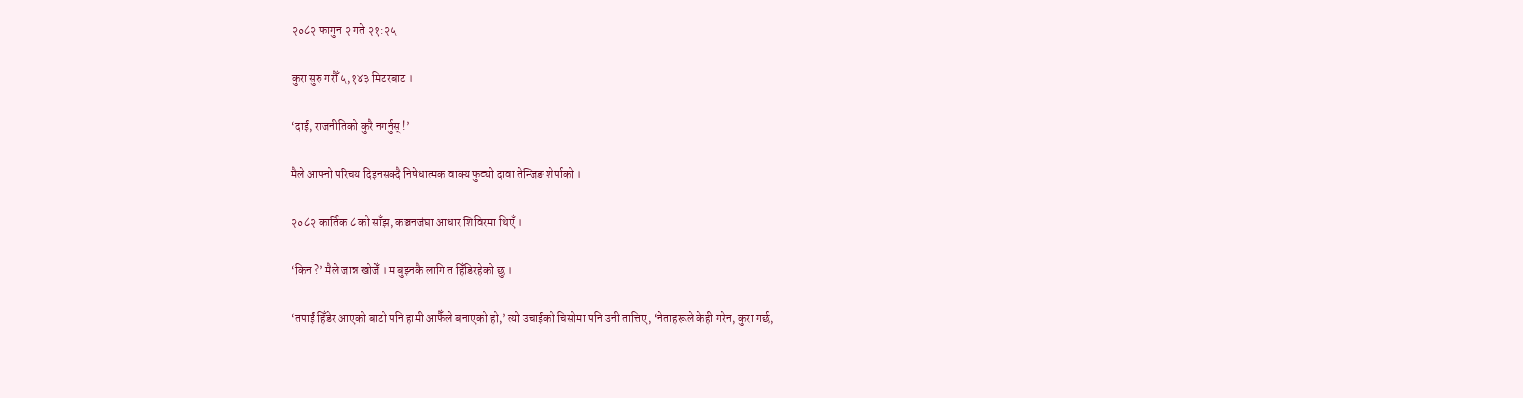२०८२ फागुन २ गते २१:२५

कुरा सुरु गरौँ ५,१४३ मिटरबाट ।

‘दाई, राजनीतिको कुरै नगर्नुस् !’

मैले आफ्नो परिचय दिइनसक्दै निषेधात्मक वाक्य फुट्यो दावा तेन्जिङ शेर्पाको ।

२०८२ कार्तिक ८ को साँझ, कञ्चनजंघा आधार शिविरमा थिएँ ।

‘किन ?’ मैले जान्न खोजेँ । म बुझ्नकै लागि त हिँडिरहेको छु ।

‘तपाईं हिँडेर आएको बाटो पनि हामी आफैँले बनाएको हो,’ त्यो उचाईको चिसोमा पनि उनी तात्तिए, ‘नेताहरूले केही गरेन, कुरा गर्छ,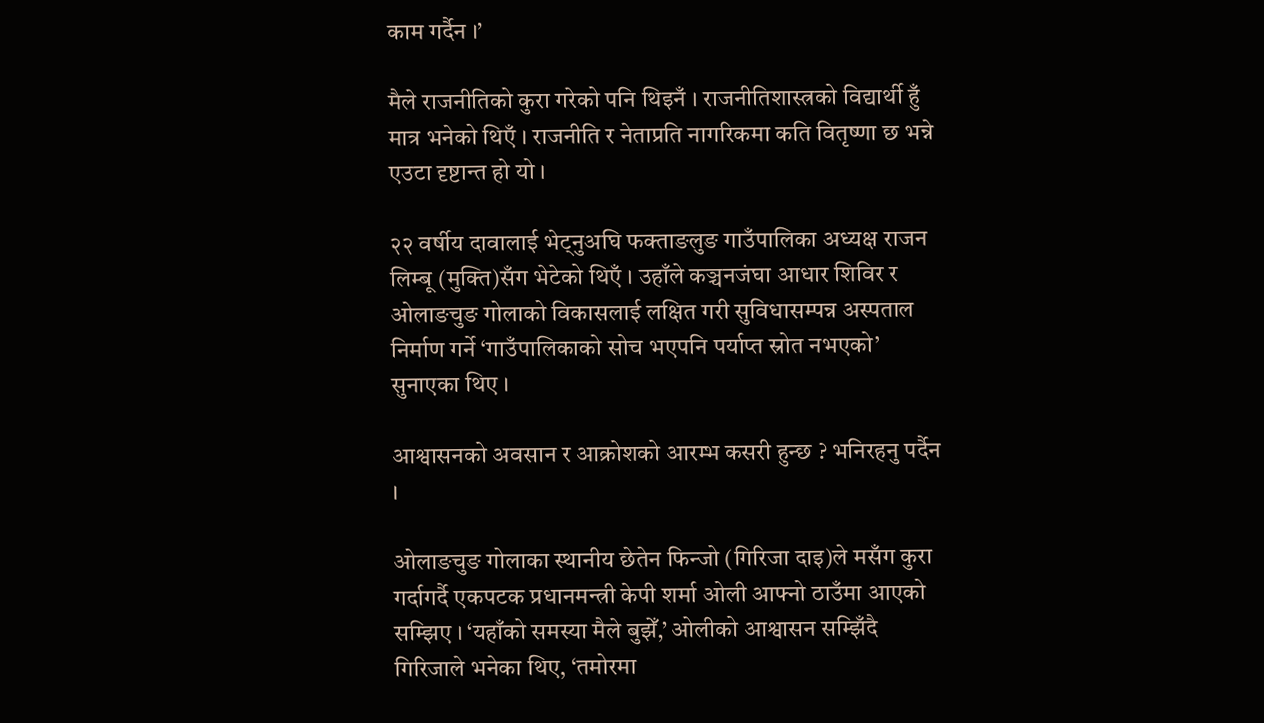काम गर्दैन ।’

मैले राजनीतिको कुरा गरेको पनि थिइनँ । राजनीतिशास्त्रको विद्यार्थी हुँ मात्र भनेको थिएँ । राजनीति र नेताप्रति नागरिकमा कति वितृष्णा छ भन्ने एउटा दृष्टान्त हो यो ।

२२ वर्षीय दावालाई भेट्नुअघि फक्ताङलुङ गाउँपालिका अध्यक्ष राजन लिम्बू (मुक्ति)सँग भेटेको थिएँ । उहाँले कञ्चनजंघा आधार शिविर र ओलाङचुङ गोलाको विकासलाई लक्षित गरी सुविधासम्पन्न अस्पताल निर्माण गर्ने ‘गाउँपालिकाको सोच भएपनि पर्याप्त स्रोत नभएको’ सुनाएका थिए ।

आश्वासनको अवसान र आक्रोशको आरम्भ कसरी हुन्छ ? भनिरहनु पर्दैन ।

ओलाङचुङ गोलाका स्थानीय छेतेन फिन्जो (गिरिजा दाइ)ले मसँग कुरा गर्दागर्दै एकपटक प्रधानमन्त्री केपी शर्मा ओली आफ्नो ठाउँमा आएको सम्झिए । ‘यहाँको समस्या मैले बुझेँ,’ ओलीको आश्वासन सम्झिँदै गिरिजाले भनेका थिए, ‘तमोरमा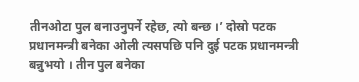तीनओटा पुल बनाउनुपर्ने रहेछ, त्यो बन्छ ।’ दोस्रो पटक प्रधानमन्त्री बनेका ओली त्यसपछि पनि दुई पटक प्रधानमन्त्री बन्नुभयो । तीन पुल बनेका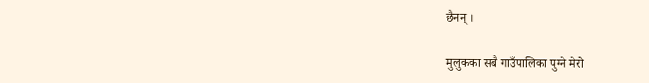छैनन् ।

मुलुकका सबै गाउँपालिका पुग्ने मेरो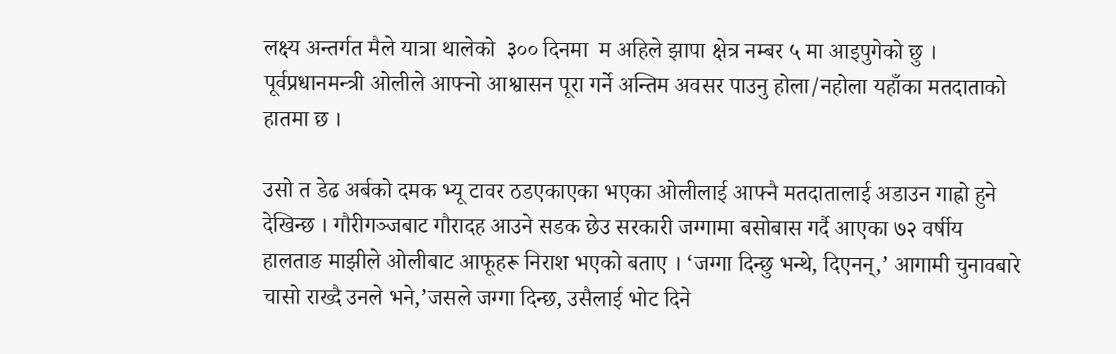लक्ष्य अन्तर्गत मैले यात्रा थालेको  ३०० दिनमा  म अहिले झापा क्षेत्र नम्बर ५ मा आइपुगेको छु । पूर्वप्रधानमन्त्री ओलीले आफ्नो आश्वासन पूरा गर्ने अन्तिम अवसर पाउनु होला/नहोला यहाँका मतदाताको हातमा छ ।

उसो त डेढ अर्बको दमक भ्यू टावर ठडएकाएका भएका ओलीलाई आफ्नै मतदातालाई अडाउन गाह्रो हुने देखिन्छ । गौरीगञ्जबाट गौरादह आउने सडक छेउ सरकारी जग्गामा बसोबास गर्दै आएका ७२ वर्षीय हालताङ माझीले ओलीबाट आफूहरू निराश भएको बताए । ‘जग्गा दिन्छु भन्थे, दिएनन्,’ आगामी चुनावबारे चासो राख्दै उनले भने,’जसले जग्गा दिन्छ, उसैलाई भोट दिने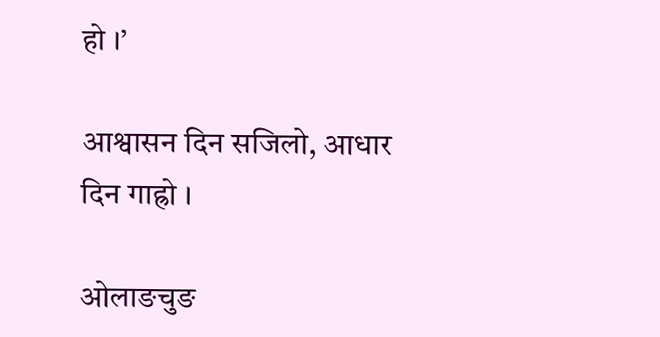हो ।’

आश्वासन दिन सजिलो, आधार दिन गाह्रो ।

ओलाङचुङ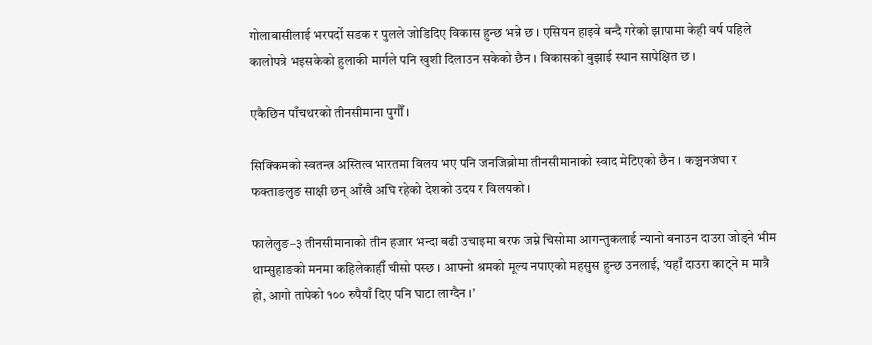गोलाबासीलाई भरपर्दो सडक र पुलले जोडिदिए विकास हुन्छ भन्ने छ । एसियन हाइवे बन्दै गरेको झापामा केही वर्ष पहिले कालोपत्रे भइसकेको हुलाकी मार्गले पनि खुशी दिलाउन सकेको छैन । विकासको बुझाई स्थान सापेक्षित छ ।

एकैछिन पाँचथरको तीनसीमाना पुगौँ ।

सिक्किमको स्वतन्त्र अस्तित्व भारतमा विलय भए पनि जनजिब्रोमा तीनसीमानाको स्वाद मेटिएको छैन । कञ्चनजंघा र फक्ताङलुङ साक्षी छन् आँखै अघि रहेको देशको उदय र विलयको ।

फालेलुङ–३ तीनसीमानाको तीन हजार भन्दा बढी उचाइमा बरफ जम्ने चिसोमा आगन्तुकलाई न्यानो बनाउन दाउरा जोड्ने भीम थाम्सुहाङको मनमा कहिलेकाहीँ चीसो पस्छ । आफ्नो श्रमको मूल्य नपाएको महसुस हुन्छ उनलाई, ‘यहाँ दाउरा काट्ने म मात्रै हो, आगो तापेको १०० रुपैयाँ दिए पनि घाटा लाग्दैन ।’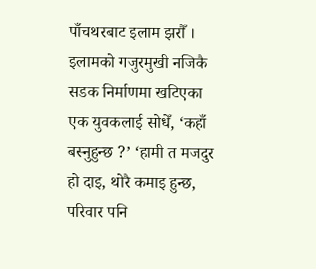पाँचथरबाट इलाम झरौँ । इलामको गजुरमुखी नजिकै सडक निर्माणमा खटिएका एक युवकलाई सोधेँ, ‘कहाँ बस्नुहुन्छ ?’ ‘हामी त मजदुर हो दाइ, थोरै कमाइ हुन्छ, परिवार पनि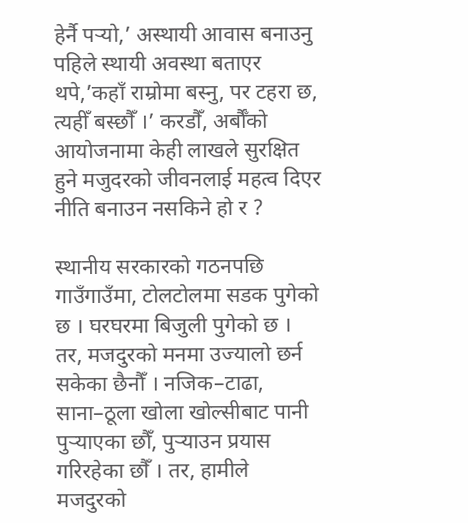हेर्नै पर्‍यो,’ अस्थायी आवास बनाउनु पहिले स्थायी अवस्था बताएर थपे,’कहाँ राम्रोमा बस्नु, पर टहरा छ, त्यहीँ बस्छौँ ।’ करडौँ, अर्बौँको आयोजनामा केही लाखले सुरक्षित हुने मजुदरको जीवनलाई महत्व दिएर नीति बनाउन नसकिने हो र ?

स्थानीय सरकारको गठनपछि गाउँगाउँमा, टोलटोलमा सडक पुगेको छ । घरघरमा बिजुली पुगेको छ । तर, मजदुरको मनमा उज्यालो छर्न सकेका छैनौँ । नजिक–टाढा, साना–ठूला खोला खोल्सीबाट पानी पुर्‍याएका छौँ, पुर्‍याउन प्रयास गरिरहेका छौँ । तर, हामीले मजदुरको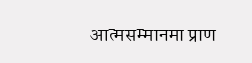आत्मसम्मानमा प्राण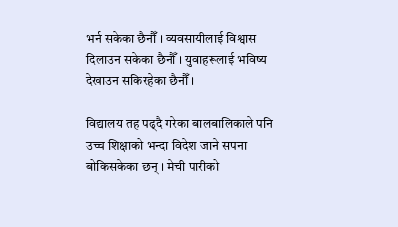भर्न सकेका छैनौँ । व्यवसायीलाई विश्वास दिलाउन सकेका छैनौँ । युवाहरूलाई भविष्य देखाउन सकिरहेका छैनौँ ।

विद्यालय तह पढ्दै गरेका बालबालिकाले पनि उच्च शिक्षाको भन्दा विदेश जाने सपना बोकिसकेका छन् । मेची पारीको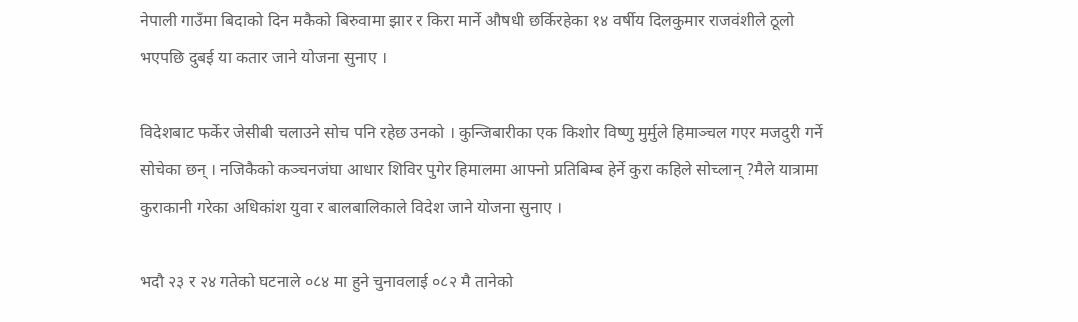नेपाली गाउँमा बिदाको दिन मकैको बिरुवामा झार र किरा मार्ने औषधी छर्किरहेका १४ वर्षीय दिलकुमार राजवंशीले ठूलो भएपछि दुबई या कतार जाने योजना सुनाए ।

विदेशबाट फर्केर जेसीबी चलाउने सोच पनि रहेछ उनको । कुन्जिबारीका एक किशोर विष्णु मुर्मुले हिमाञ्चल गएर मजदुरी गर्ने सोचेका छन् । नजिकैको कञ्चनजंघा आधार शिविर पुगेर हिमालमा आफ्नो प्रतिबिम्ब हेर्ने कुरा कहिले सोच्लान् ?मैले यात्रामा कुराकानी गरेका अधिकांश युवा र बालबालिकाले विदेश जाने योजना सुनाए ।

भदौ २३ र २४ गतेको घटनाले ०८४ मा हुने चुनावलाई ०८२ मै तानेको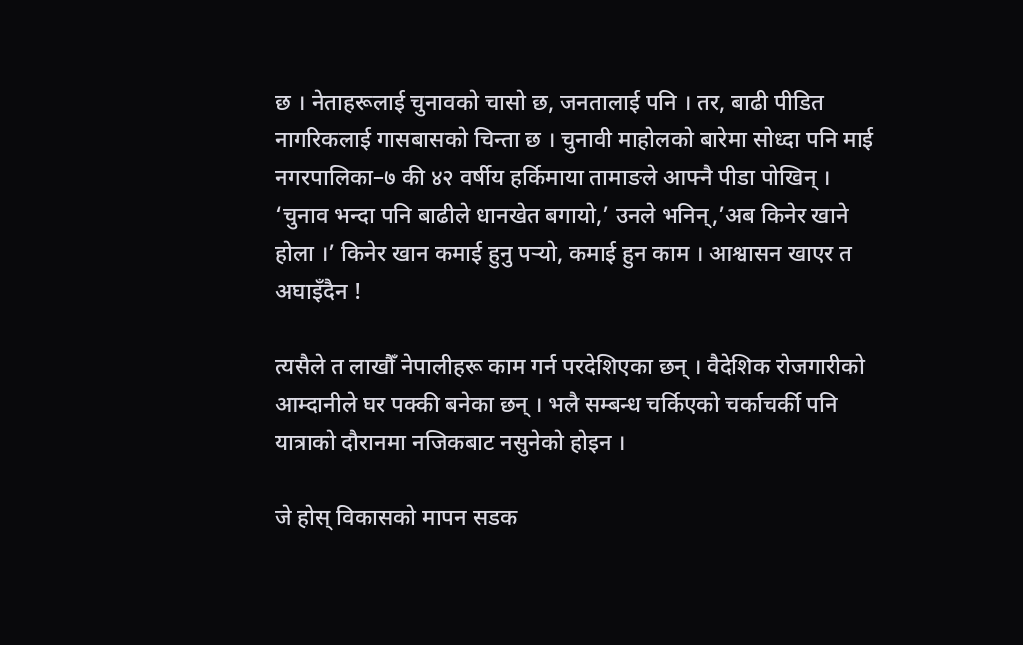छ । नेताहरूलाई चुनावको चासो छ, जनतालाई पनि । तर, बाढी पीडित नागरिकलाई गासबासको चिन्ता छ । चुनावी माहोलको बारेमा सोध्दा पनि माई नगरपालिका–७ की ४२ वर्षीय हर्किमाया तामाङले आफ्नै पीडा पोखिन् । ‘चुनाव भन्दा पनि बाढीले धानखेत बगायो,’ उनले भनिन्,’अब किनेर खाने होला ।’ किनेर खान कमाई हुनु पर्‍यो, कमाई हुन काम । आश्वासन खाएर त अघाइँदैन !

त्यसैले त लाखौँ नेपालीहरू काम गर्न परदेशिएका छन् । वैदेशिक रोजगारीको आम्दानीले घर पक्की बनेका छन् । भलै सम्बन्ध चर्किएको चर्काचर्की पनि यात्राको दौरानमा नजिकबाट नसुनेको होइन ।

जे होस् विकासको मापन सडक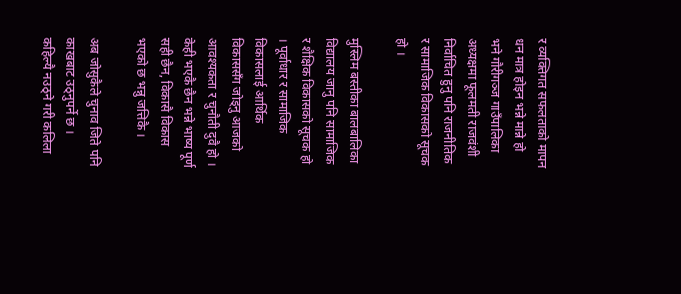र व्यक्तिगत सफलताको मापन धन मात्र होइन भन्ने मान्ने हो भने गौरीगञ्ज गाउँपालिका अध्यक्षमा फूलमती राजवंशी निर्वाचित हुनु पनि राजनीतिक र सामाजिक विकासको सूचक हो ।

मुस्लिम बस्तीका बालबालिका विद्यालय जानु पनि सामाजिक र शैक्षिक विकासको सूचक हो । पूर्वाधार र सामाजिक विकासलाई आर्थिक विकाससँग जोड्नु आजको आवश्यकता र चुनौती दुवै हो । केही भएकै छैन भन्ने भाष्य पूर्ण सही छैन, विकासै विकास भएको छ भन्नु जत्तिकै ।

अब जोसुकैले चुनाव जिते पनि काखबाट उठ्नुपर्ने छ । कहिल्यै नउठ्ने गरी कलिला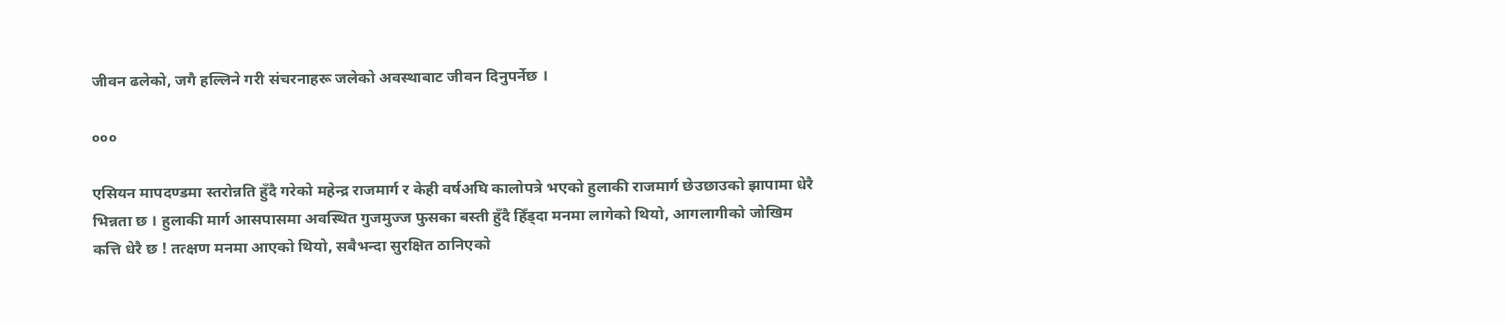जीवन ढलेको, जगै हल्लिने गरी संचरनाहरू जलेको अवस्थाबाट जीवन दिनुपर्नेछ ।

०००

एसियन मापदण्डमा स्तरोन्नति हुँदै गरेको महेन्द्र राजमार्ग र केही वर्षअघि कालोपत्रे भएको हुलाकी राजमार्ग छेउछाउको झापामा धेरै भिन्नता छ । हुलाकी मार्ग आसपासमा अवस्थित गुजमुज्ज फुसका बस्ती हुँदै हिँड्दा मनमा लागेको थियो, आगलागीको जोखिम कत्ति धेरै छ ! तत्क्षण मनमा आएको थियो, सबैभन्दा सुरक्षित ठानिएको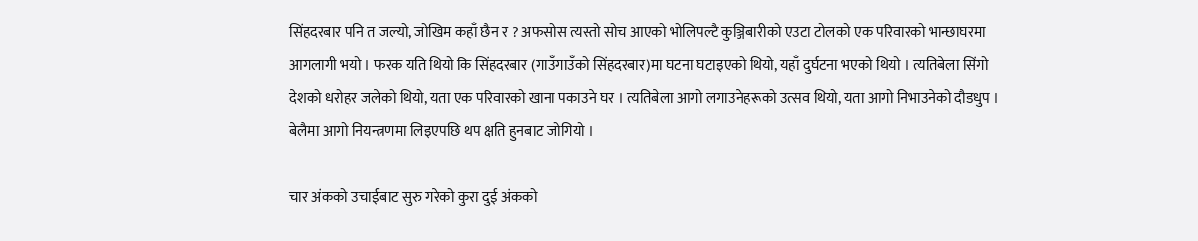सिंहदरबार पनि त जल्यो, जोखिम कहाँ छैन र ? अफसोस त्यस्तो सोच आएको भोलिपल्टै कुञ्जिबारीको एउटा टोलको एक परिवारको भान्छाघरमा आगलागी भयो । फरक यति थियो कि सिंहदरबार (गाउँगाउँको सिंहदरबार)मा घटना घटाइएको थियो, यहाँ दुर्घटना भएको थियो । त्यतिबेला सिंगो देशको धरोहर जलेको थियो, यता एक परिवारको खाना पकाउने घर । त्यतिबेला आगो लगाउनेहरूको उत्सव थियो, यता आगो निभाउनेको दौडधुप । बेलैमा आगो नियन्त्रणमा लिइएपछि थप क्षति हुनबाट जोगियो ।

चार अंकको उचाईबाट सुरु गरेको कुरा दुई अंकको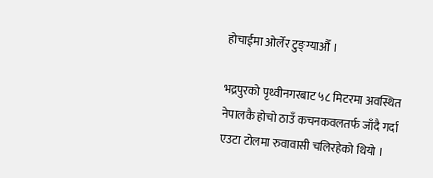होचाईमा ओर्लेर टुङ्ग्याऔँ ।

भद्रपुरको पृथ्वीनगरबाट ५८ मिटरमा अवस्थित नेपालकै होचो ठाउँ कचनकवलतर्फ जाँदै गर्दा एउटा टोलमा रुवावासी चलिरहेको थियो ।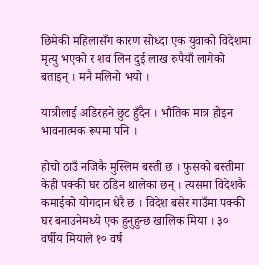छिमेकी महिलासँग कारण सोध्दा एक युवाको विदेशमा मृत्यु भएको र शव लिन दुई लाख रुपैयाँ लागेको बताइन् । मनै मलिनो भयो ।

यात्रीलाई अडिरहने छुट हुँदैन । भौतिक मात्र होइन भावनात्मक रूपमा पनि ।

होचो ठाउँ नजिकै मुस्लिम बस्ती छ । फुसको बस्तीमा केही पक्की घर ठडिन थालेका छन् । त्यसमा विदेशकै कमाईको योगदान धेरै छ । विदेश बसेर गाउँमा पक्की घर बनाउनेमध्ये एक हुनुहुन्छ खालिक मिया । ३० वर्षीय मियाले १० वर्ष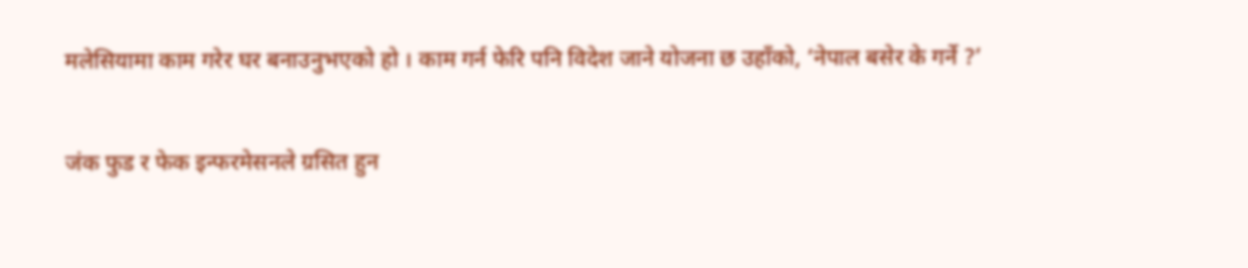मलेसियामा काम गरेर घर बनाउनुभएको हो । काम गर्न फेरि पनि विदेश जाने योजना छ उहाँको, ‘नेपाल बसेर के गर्ने ?’

जंक फुड र फेक इन्फरमेसनले ग्रसित हुन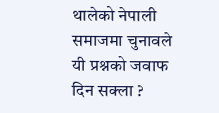थालेको नेपाली समाजमा चुनावले यी प्रश्नको जवाफ दिन सक्ला ?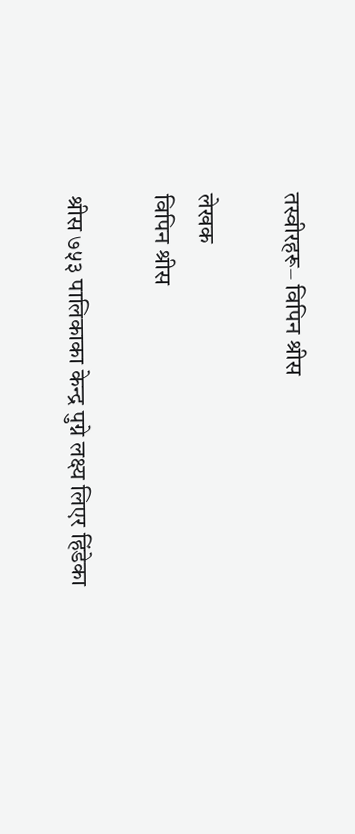तस्वीरहरू– विपिन श्रीस

लेखक
विपिन श्रीस

श्रीस ७५३ पालिकाका केन्द्र पुग्ने लक्ष्य लिएर हिंडेका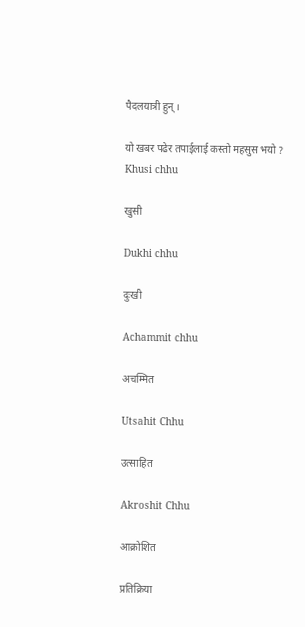पैदलयात्री हुन् ।

यो खबर पढेर तपाईलाई कस्तो महसुस भयो ?
Khusi chhu

खुसी

Dukhi chhu

दुःखी

Achammit chhu

अचम्मित

Utsahit Chhu

उत्साहित

Akroshit Chhu

आक्रोशित

प्रतिक्रिया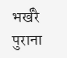भर्खरै पुराना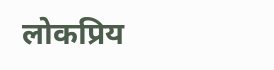लोकप्रिय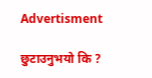Advertisment

छुटाउनुभयो कि ?